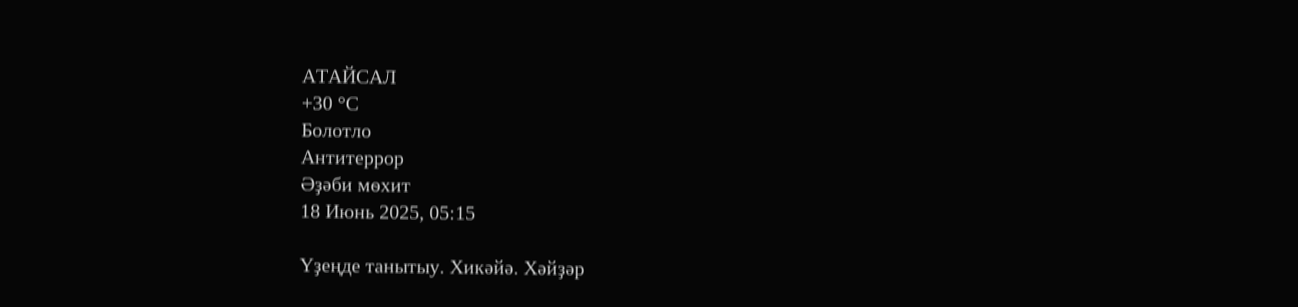АТАЙСАЛ
+30 °С
Болотло
Антитеррор
Әҙәби мѳхит
18 Июнь 2025, 05:15

Үҙеңде танытыу. Хикәйә. Хәйҙәр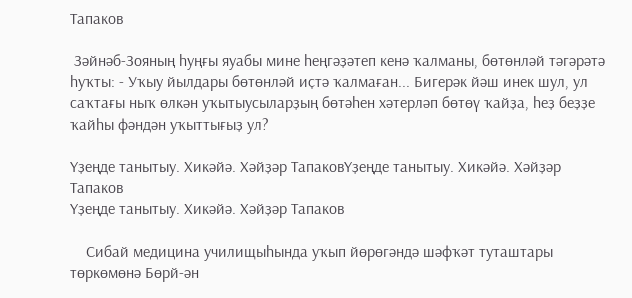Тапаков

 Зәйнәб-Зояның һуңғы яуабы мине һеңгәҙәтеп кенә ҡалманы, бөтөнләй тәгәрәтә һуҡты: - Уҡыу йылдары бөтөнләй иҫтә ҡалмаған... Бигерәк йәш инек шул, ул саҡтағы ныҡ өлкән уҡытыусыларҙың бөтәһен хәтерләп бөтөү ҡайҙа, һеҙ беҙҙе ҡайһы фәндән уҡыттығыҙ ул?

Үҙеңде танытыу. Хикәйә. Хәйҙәр ТапаковҮҙеңде танытыу. Хикәйә. Хәйҙәр Тапаков
Үҙеңде танытыу. Хикәйә. Хәйҙәр Тапаков

    Сибай медицина училищыһында уҡып йөрөгәндә шәфҡәт туташтары төркөмөнә Бөрй-ән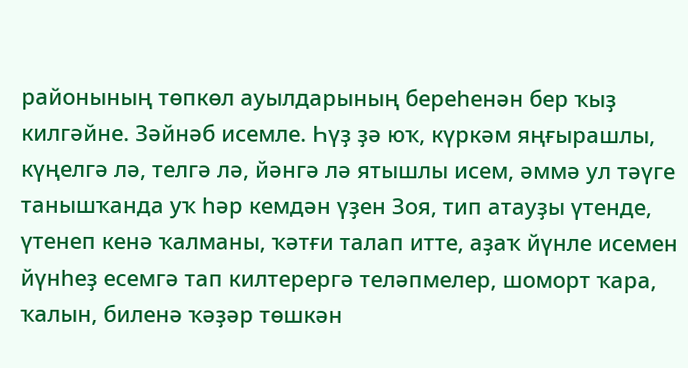районының төпкөл ауылдарының береһенән бер ҡыҙ килгәйне. Зәйнәб исемле. Һүҙ ҙә юҡ, күркәм яңғырашлы, күңелгә лә, телгә лә, йәнгә лә ятышлы исем, әммә ул тәүге танышҡанда уҡ һәр кемдән үҙен Зоя, тип атауҙы үтенде, үтенеп кенә ҡалманы, ҡәтғи талап итте, аҙаҡ йүнле исемен йүнһеҙ есемгә тап килтерергә теләпмелер, шоморт ҡара, ҡалын, биленә ҡәҙәр төшкән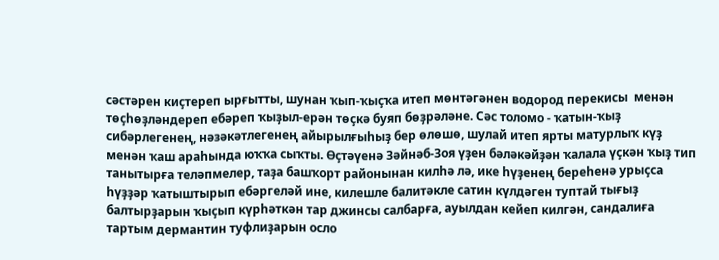сәстәрен киҫтереп ырғытты, шунан ҡып-ҡыҫҡа итеп мөнтәгәнен водород перекисы  менән төҫһөҙләндереп ебәреп ҡыҙыл-ерән төҫкә буяп бөҙрәләне. Сәс толомо - ҡатын-ҡыҙ сибәрлегенең, нәзәкәтлегенең айырылғыһыҙ бер өлөшө, шулай итеп ярты матурлыҡ күҙ менән ҡаш араһында юҡҡа сыҡты. Өҫтәүенә Зәйнәб-Зоя үҙен бәләкәйҙән ҡалала үҫкән ҡыҙ тип танытырға теләпмелер, таҙа башҡорт районынан килһә лә, ике һүҙенең береһенә урыҫса һүҙҙәр ҡатыштырып ебәргеләй ине, килешле балитәкле сатин күлдәген туптай тығыҙ балтырҙарын ҡыҫып күрһәткән тар джинсы салбарға, ауылдан кейеп килгән, сандалиға тартым дермантин туфлиҙарын осло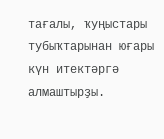тағалы, ҡуңыстары тубыҡтарынан юғары күн итектәргә алмаштырҙы.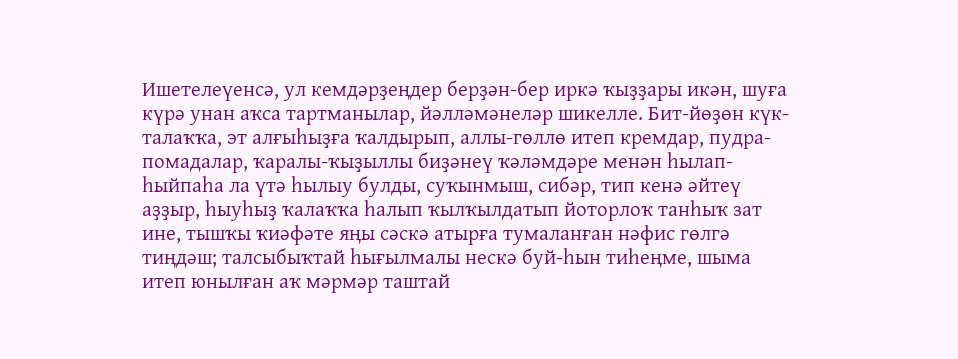Ишетелеүенсә, ул кемдәрҙеңдер берҙән-бер иркә ҡыҙҙары икән, шуға күрә унан аҡса тартманылар, йәлләмәнеләр шикелле. Бит-йөҙөн күк-талаҡҡа, эт алғыһыҙға ҡалдырып, аллы-гөллө итеп кремдар, пудра-помадалар, ҡаралы-ҡыҙыллы биҙәнеү ҡәләмдәре менән һылап-һыйпаһа ла үтә һылыу булды, суҡынмыш, сибәр, тип кенә әйтеү аҙҙыр, һыуһыҙ ҡалаҡҡа һалып ҡылҡылдатып йоторлоҡ танһыҡ зат ине, тышҡы ҡиәфәте яңы сәскә атырға тумаланған нәфис гөлгә тиңдәш; талсыбыҡтай һығылмалы нескә буй-һын тиһеңме, шыма итеп юнылған аҡ мәрмәр таштай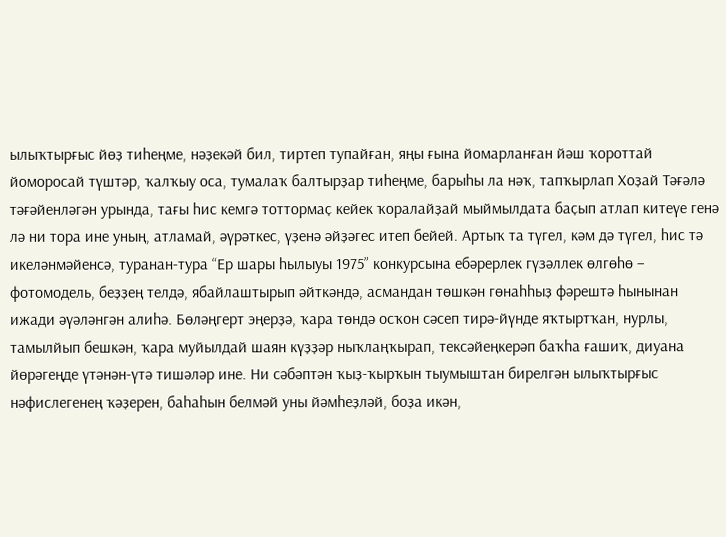ылыҡтырғыс йөҙ тиһеңме, нәҙекәй бил, тиртеп тупайған, яңы ғына йомарланған йәш ҡороттай йоморосай түштәр, ҡалҡыу оса, тумалаҡ балтырҙар тиһеңме, барыһы ла нәҡ, тапҡырлап Хоҙай Тәғәлә тәғәйенләгән урында, тағы һис кемгә тоттормаҫ кейек ҡоралайҙай мыймылдата баҫып атлап китеүе генә лә ни тора ине уның, атламай, әүрәткес, үҙенә әйҙәгес итеп бейей. Артыҡ та түгел, кәм дә түгел, һис тә икеләнмәйенсә, туранан-тура “Ер шары һылыуы 1975” конкурсына ебәрерлек гүзәллек өлгөһө – фотомодель, беҙҙең телдә, ябайлаштырып әйткәндә, асмандан төшкән гөнаһһыҙ фәрештә һынынан ижади әүәләнгән алиһә. Бөләңгерт эңерҙә, ҡара төндә осҡон сәсеп тирә-йүнде яҡтыртҡан, нурлы, тамылйып бешкән, ҡара муйылдай шаян күҙҙәр ныҡлаңҡырап, тексәйеңкерәп баҡһа ғашиҡ, диуана йөрәгеңде үтәнән-үтә тишәләр ине. Ни сәбәптән ҡыҙ-ҡырҡын тыумыштан бирелгән ылыҡтырғыс нәфислегенең ҡәҙерен, баһаһын белмәй уны йәмһеҙләй, боҙа икән,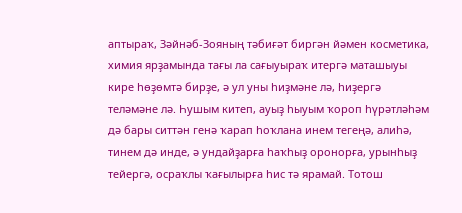аптыраҡ, Зәйнәб-Зояның тәбиғәт биргән йәмен косметика, химия ярҙамында тағы ла сағыуыраҡ итергә маташыуы кире һөҙөмтә бирҙе, ә ул уны һиҙмәне лә, һиҙергә теләмәне лә. Һушым китеп, ауыҙ һыуым ҡороп һүрәтләһәм дә бары ситтән генә ҡарап һоҡлана инем тегеңә, алиһә, тинем дә инде, ә ундайҙарға һаҡһыҙ оронорға, урынһыҙ тейергә, осраҡлы ҡағылырға һис тә ярамай. Тотош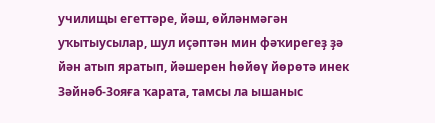училищы егеттәре, йәш, өйләнмәгән уҡытыусылар, шул иҫәптән мин фәҡирегеҙ ҙә йән атып яратып, йәшерен һөйөү йөрөтә инек Зәйнәб-Зояға ҡарата, тамсы ла ышаныс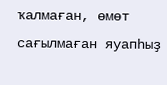ҡалмаған, өмөт сағылмаған яуапһыҙ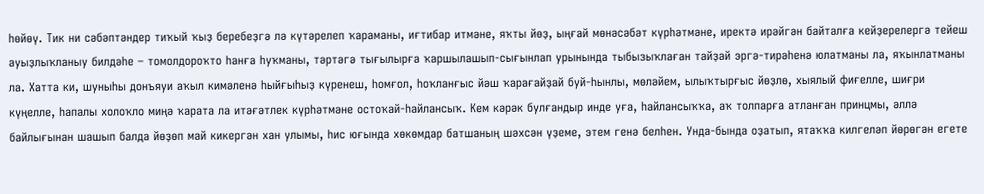һөйөү. Тик ни сәбәптәндер тиҡый ҡыҙ беребеҙгә лә күтәрелеп ҡараманы, иғтибар итмәне, яҡты йөҙ, ыңғай мөнәсәбәт күрһәтмәне, иректә ирәйгән байталға кейҙерелергә тейеш ауыҙлыҡланыу билдәһе – томолдороҡто һанға һуҡманы, тәртәгә тығылырға ҡаршылашып-сығынлап урынында тыбызыҡлаған тайҙай эргә-тирәһенә юлатманы ла, яҡынлатманы ла. Хатта ки, шуныһы донъяуи аҡыл кимәленә һыйғыһыҙ күренеш, һомғол, һоҡланғыс йәш ҡарағайҙай буй-һынлы, мөләйем, ылыҡтырғыс йөҙлө, хыялый фиғелле, шиғри күңелле, һапалы холоҡло миңә ҡарата ла итәғәтлек күрһәтмәне остоҡай-һайлансыҡ. Кем кәрәк булғандыр инде уға, һайлансыҡҡа, аҡ толпарға атланған принцмы, әллә байлығынан шашып балда йөҙөп май кикергән хан улымы, һис юғында хөкөмдар батшаның шәхсән үҙеме, этем генә белһен. Унда-бында оҙатып, ятаҡҡа килгеләп йөрөгән егете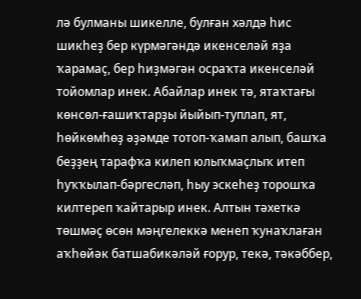лә булманы шикелле, булған хәлдә һис шикһеҙ бер күрмәгәндә икенселәй яҙа ҡарамаҫ, бер һиҙмәгән осраҡта икенселәй тойомлар инек. Абайлар инек тә, ятаҡтағы көнсөл-ғашиҡтарҙы йыйып-туплап, ят, һөйкөмһөҙ әҙәмде тотоп-ҡамап алып, башҡа беҙҙең тарафҡа килеп юлыҡмаҫлыҡ итеп һуҡҡылап-бәргесләп, һыу эскеһеҙ торошҡа килтереп ҡайтарыр инек. Алтын тәхеткә төшмәҫ өсөн мәңгелеккә менеп ҡунаҡлаған аҡһөйәк батшабикәләй ғорур, текә, тәкәббер,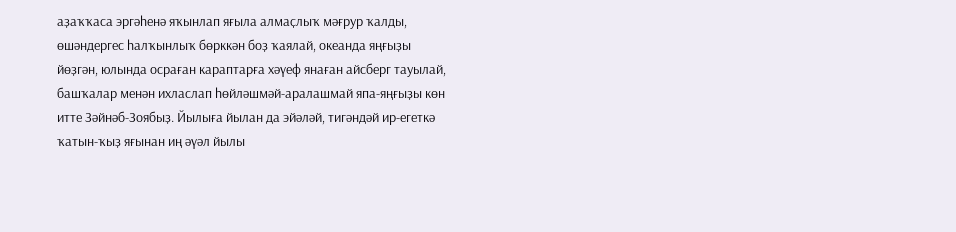аҙаҡҡаса эргәһенә яҡынлап яғыла алмаҫлыҡ мәғрур ҡалды, өшәндергес һалҡынлыҡ бөрккән боҙ ҡаялай, океанда яңғыҙы йөҙгән, юлында осраған караптарға хәүеф янаған айсберг тауылай, башҡалар менән ихласлап һөйләшмәй-аралашмай япа-яңғыҙы көн итте Зәйнәб-Зоябыҙ. Йылыға йылан да эйәләй, тигәндәй ир-егеткә ҡатын-ҡыҙ яғынан иң әүәл йылы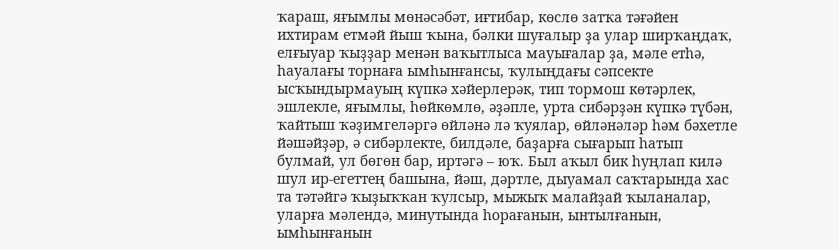ҡараш, яғымлы мөнәсәбәт, иғтибар, көслө затҡа тәғәйен ихтирам етмәй йыш ҡына, бәлки шуғалыр ҙа улар ширҡаңдаҡ, елғыуар ҡыҙҙар менән ваҡытлыса мауығалар ҙа, мәле етһә, һауалағы торнаға ымһынғансы, ҡулыңдағы сәпсекте ысҡындырмауың күпкә хәйерлерәк, тип тормош көтәрлек, эшлекле, яғымлы, һөйкөмлө, әҙәпле, урта сибәрҙән күпкә түбән, ҡайтыш ҡәҙимгеләргә өйләнә лә ҡуялар, өйләнәләр һәм бәхетле йәшәйҙәр, ә сибәрлекте, билдәле, баҙарға сығарып һатып булмай, ул бөгөн бар, иртәгә – юҡ. Был аҡыл бик һуңлап килә шул ир-егеттең башына, йәш, дәртле, дыуамал саҡтарында хас та тәтәйгә ҡыҙыҡҡан ҡулсыр, мыжыҡ малайҙай ҡыланалар, уларға мәлендә, минутында һорағанын, ынтылғанын, ымһынғанын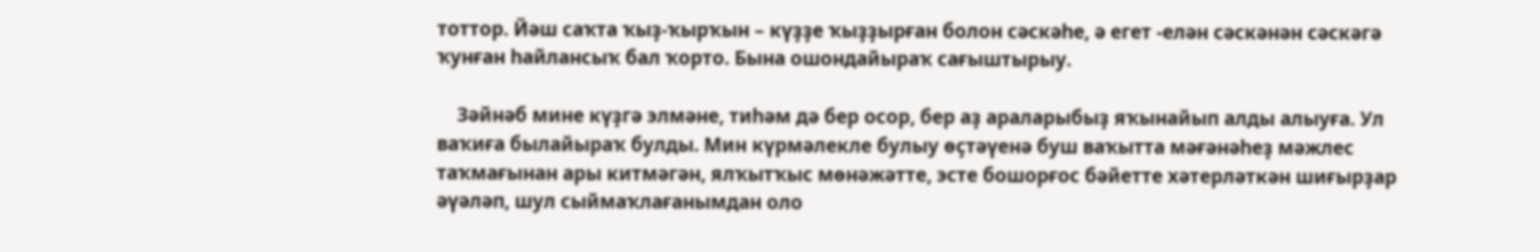тоттор. Йәш саҡта ҡыҙ-ҡырҡын – күҙҙе ҡыҙҙырған болон сәскәһе, ә егет -елән сәскәнән сәскәгә ҡунған һайлансыҡ бал ҡорто. Бына ошондайыраҡ сағыштырыу.

    Зәйнәб мине күҙгә элмәне, тиһәм дә бер осор, бер аҙ араларыбыҙ яҡынайып алды алыуға. Ул ваҡиға былайыраҡ булды. Мин күрмәлекле булыу өҫтәүенә буш ваҡытта мәғәнәһеҙ мәжлес таҡмағынан ары китмәгән, ялҡытҡыс мөнәжәтте, эсте бошорғос бәйетте хәтерләткән шиғырҙар әүәләп, шул сыймаҡлағанымдан оло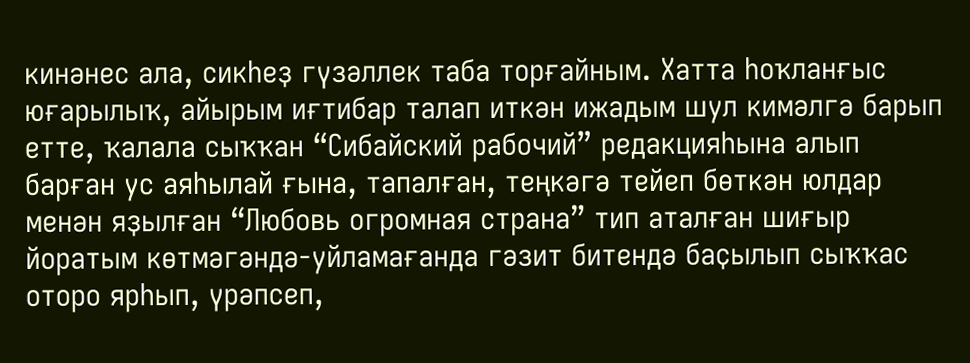кинәнес ала, сикһеҙ гүзәллек таба торғайным. Хатта һоҡланғыс юғарылыҡ, айырым иғтибар талап иткән ижадым шул кимәлгә барып етте, ҡалала сыҡҡан “Сибайский рабочий” редакцияһына алып барған ус аяһылай ғына, тапалған, теңкәгә тейеп бөткән юлдар менән яҙылған “Любовь огромная страна” тип аталған шиғыр йоратым көтмәгәндә-уйламағанда гәзит битендә баҫылып сыҡҡас оторо ярһып, үрәпсеп,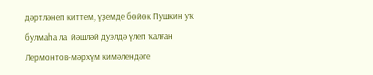дәртләнеп киттем, үҙемде бөйөк Пушкин уҡ булмаһа ла  йәшләй дуэлдә үлеп ҡалған Лермонтов-мәрхүм кимәлендәге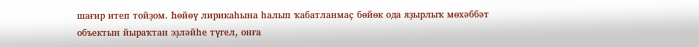шағир итеп тойҙом. Һөйөү лирикаһына һалып ҡабатланмаҫ бөйөк ода яҙырлыҡ мөхәббәт объектын йыраҡтан эҙләйһе түгел, онға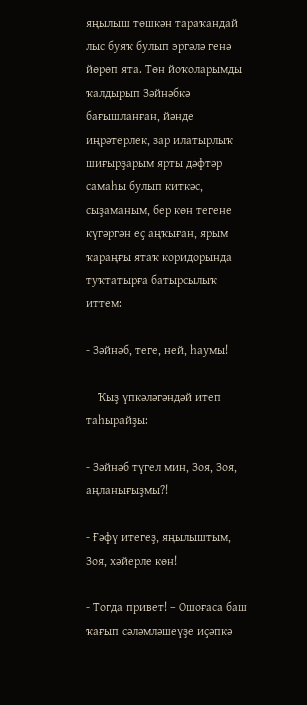яңылыш төшкән тараҡандай лыс буяҡ булып эргәлә генә йөрөп ята. Төн йоҡоларымды ҡалдырып Зәйнәбкә бағышланған, йәнде иңрәтерлек, зар илатырлыҡ шиғырҙарым ярты дәфтәр самаһы булып киткәс, сыҙаманым, бер көн тегене күгәргән еҫ аңҡыған, ярым ҡараңғы ятаҡ коридорында туҡтатырға батырсылыҡ иттем:

- Зәйнәб, теге, ней, һаумы!

    Ҡыҙ үпкәләгәндәй итеп таһырайҙы:

- Зәйнәб түгел мин, Зоя, Зоя, аңланығыҙмы?!

- Ғәфү итегеҙ, яңылыштым, Зоя, хәйерле көн!

- Тогда привет! – Ошоғаса баш ҡағып сәләмләшеүҙе иҫәпкә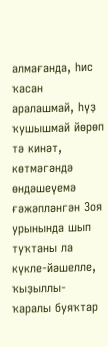алмағанда, һис ҡасан аралашмай, һүҙ ҡушышмай йөрөп тә кинәт, көтмәгәндә өндәшеүемә ғәжәпләнгән Зоя урынында шып туҡтаны ла күкле-йәшелле, ҡыҙыллы-ҡаралы буяҡтар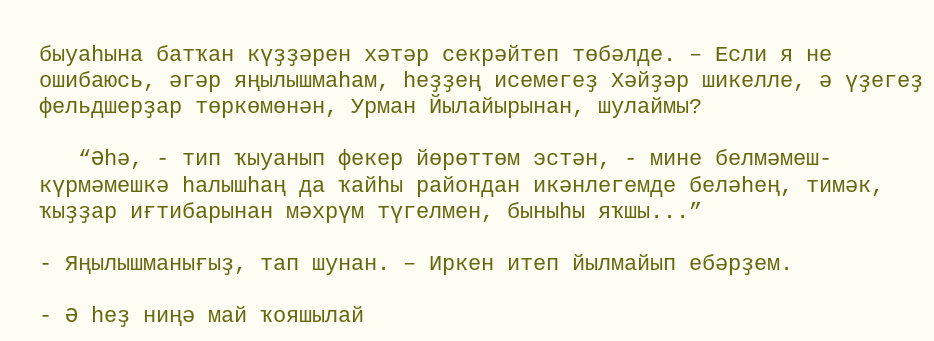быуаһына батҡан күҙҙәрен хәтәр секрәйтеп төбәлде. – Если я не ошибаюсь, әгәр яңылышмаһам, һеҙҙең исемегеҙ Хәйҙәр шикелле, ә үҙегеҙ фельдшерҙар төркөмөнән, Урман Йылайырынан, шулаймы?

   “Әһә, - тип ҡыуанып фекер йөрөттөм эстән, - мине белмәмеш-күрмәмешкә һалышһаң да ҡайһы райондан икәнлегемде беләһең, тимәк, ҡыҙҙар иғтибарынан мәхрүм түгелмен, быныһы яҡшы...”

- Яңылышманығыҙ, тап шунан. – Иркен итеп йылмайып ебәрҙем.

- Ә һеҙ ниңә май ҡояшылай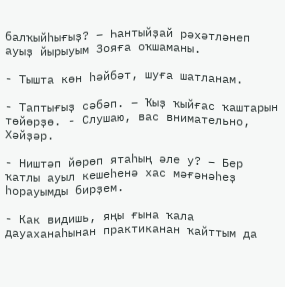балҡыйһығыҙ? – Һантыйҙай рәхәтләнеп ауыҙ йырыуым Зояға оҡшаманы.

- Тышта көн һәйбәт, шуға шатланам.

- Таптығыҙ сәбәп. – Ҡыҙ ҡыйғас ҡаштарын төйөрҙө. - Слушаю, вас внимательно, Хәйҙәр.

- Ништәп йөрөп ятаһың әле у? – Бер ҡатлы ауыл кешеһенә хас мәғәнәһеҙ һорауымды бирҙем.

- Как видишь, яңы ғына ҡала дауаханаһынан практиканан ҡайттым да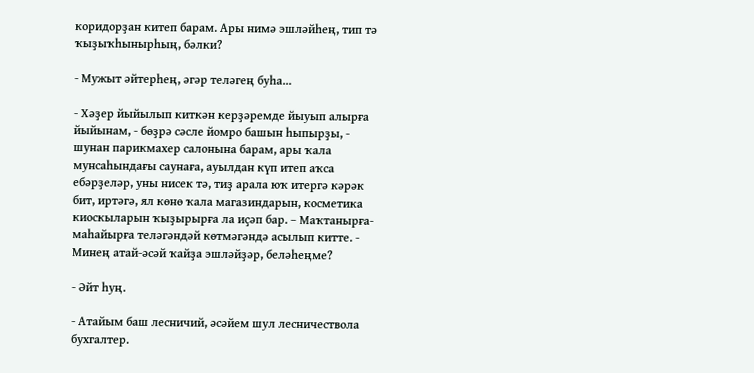коридорҙан китеп барам. Ары нимә эшләйһең, тип тә ҡыҙыҡһынырһың, бәлки?

- Мужыт әйтерһең, әгәр теләгең буһа...

- Хәҙер йыйылып киткән керҙәремде йыуып алырға йыйынам, - бөҙрә сәсле йомро башын һыпырҙы, - шунан парикмахер салонына барам, ары ҡала мунсаһындағы саунаға, ауылдан күп итеп аҡса ебәрҙеләр, уны нисек тә, тиҙ арала юҡ итергә кәрәк бит, иртәгә, ял көнө ҡала магазиндарын, косметика киоскыларын ҡыҙырырға ла иҫәп бар. – Маҡтанырға-маһайырға теләгәндәй көтмәгәндә асылып китте. -  Минең атай-әсәй ҡайҙа эшләйҙәр, беләһеңме?

- Әйт һуң.

- Атайым баш лесничий, әсәйем шул лесничествола бухгалтер.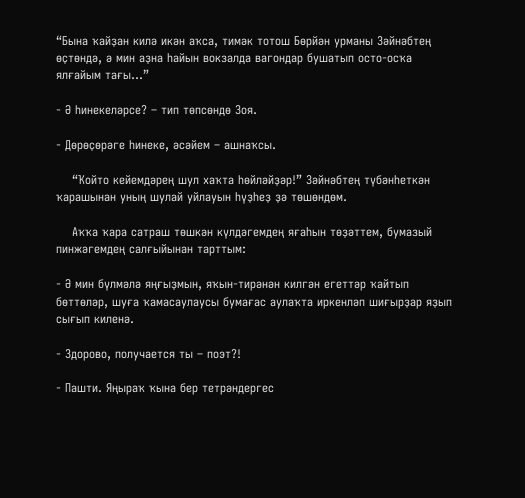“Бына ҡайҙан килә икән аҡса, тимәк тотош Бөрйән урманы Зәйнәбтең өҫтөндә, ә мин аҙна һайын вокзалда вагондар бушатып осто-осҡа ялғайым тағы...”

- Ә һинекеләрсе? – тип төпсөндө Зоя.

- Дөрөҫөрәге һинеке, әсәйем – ашнаҡсы.

    “Ҡойто кейемдәрең шул хаҡта һөйләйҙәр!” Зәйнәбтең түбәнһеткән ҡарашынан уның шулай уйлауын һүҙһеҙ ҙә төшөндөм.

    Аҡҡа ҡара сатраш төшкән күлдәгемдең яғаһын төҙәттем, бумазый пинжәгемдең салғыйынан тарттым:

- Ә мин бүлмәлә яңғыҙмын, яҡын-тирәнән килгән егеттәр ҡайтып бөттөләр, шуға ҡамасаулаусы бумағас аулаҡта иркенләп шиғырҙар яҙып сығып киленә.

- Здорово, получается ты – поэт?!

- Пашти. Яңыраҡ ҡына бер тетрәндергес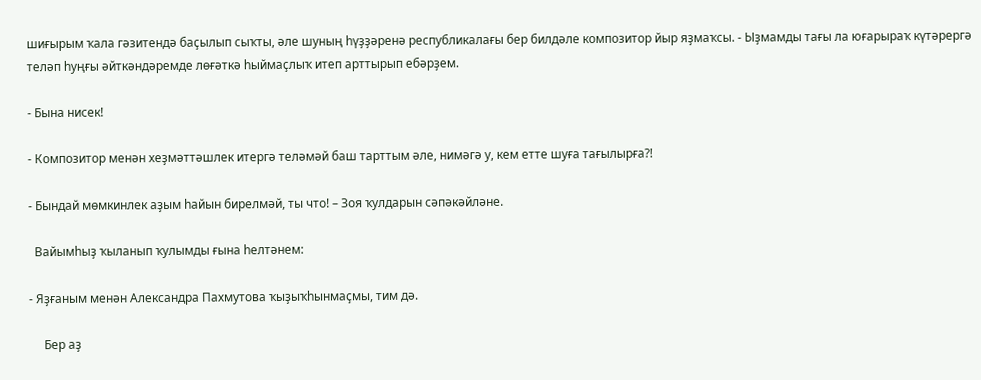шиғырым ҡала гәзитендә баҫылып сыҡты, әле шуның һүҙҙәренә республикалағы бер билдәле композитор йыр яҙмаҡсы. - Ыҙмамды тағы ла юғарыраҡ күтәрергә теләп һуңғы әйткәндәремде лөғәткә һыймаҫлыҡ итеп арттырып ебәрҙем.

- Бына нисек!

- Композитор менән хеҙмәттәшлек итергә теләмәй баш тарттым әле, нимәгә у, кем етте шуға тағылырға?!

- Бындай мөмкинлек аҙым һайын бирелмәй, ты что! – Зоя ҡулдарын сәпәкәйләне.

  Вайымһыҙ ҡыланып ҡулымды ғына һелтәнем:

- Яҙғаным менән Александра Пахмутова ҡыҙыҡһынмаҫмы, тим дә.

     Бер аҙ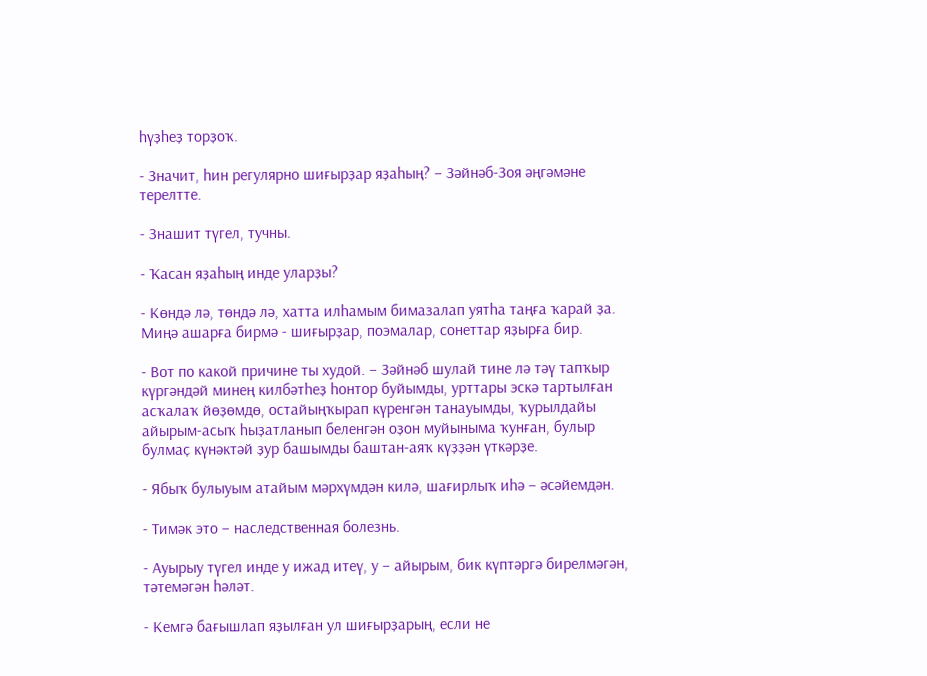һүҙһеҙ торҙоҡ.

- Значит, һин регулярно шиғырҙар яҙаһың? – Зәйнәб-Зоя әңгәмәне терелтте.

- Знашит түгел, тучны.

- Ҡасан яҙаһың инде уларҙы?

- Көндә лә, төндә лә, хатта илһамым бимазалап уятһа таңға ҡарай ҙа. Миңә ашарға бирмә - шиғырҙар, поэмалар, сонеттар яҙырға бир.

- Вот по какой причине ты худой. – Зәйнәб шулай тине лә тәү тапҡыр күргәндәй минең килбәтһеҙ һонтор буйымды, урттары эскә тартылған асҡалаҡ йөҙөмдө, остайыңҡырап күренгән танауымды, ҡурылдайы айырым-асыҡ һыҙатланып беленгән оҙон муйыныма ҡунған, булыр булмаҫ күнәктәй ҙур башымды баштан-аяҡ күҙҙән үткәрҙе.

- Ябыҡ булыуым атайым мәрхүмдән килә, шағирлыҡ иһә – әсәйемдән.

- Тимәк это – наследственная болезнь.

- Ауырыу түгел инде у ижад итеү, у – айырым, бик күптәргә бирелмәгән, тәтемәгән һәләт.

- Кемгә бағышлап яҙылған ул шиғырҙарың, если не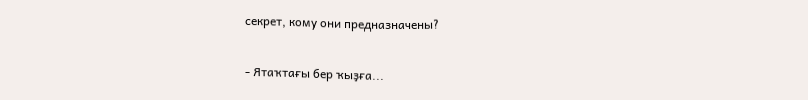секрет, кому они предназначены?

- Ятаҡтағы бер ҡыҙға...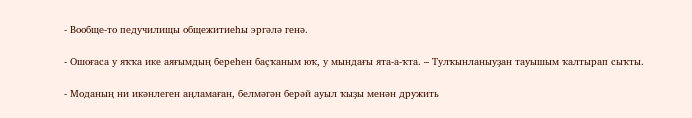- Вообще-то педучилищы общежитиеһы эргәлә генә.

- Ошоғаса у яҡҡа ике аяғымдың береһен баҫҡаным юҡ, у мындағы ята-а-ҡта. – Тулҡынланыуҙан тауышым ҡалтырап сыҡты.

- Моданың ни икәнлеген аңламаған, белмәгән берәй ауыл ҡыҙы менән дружить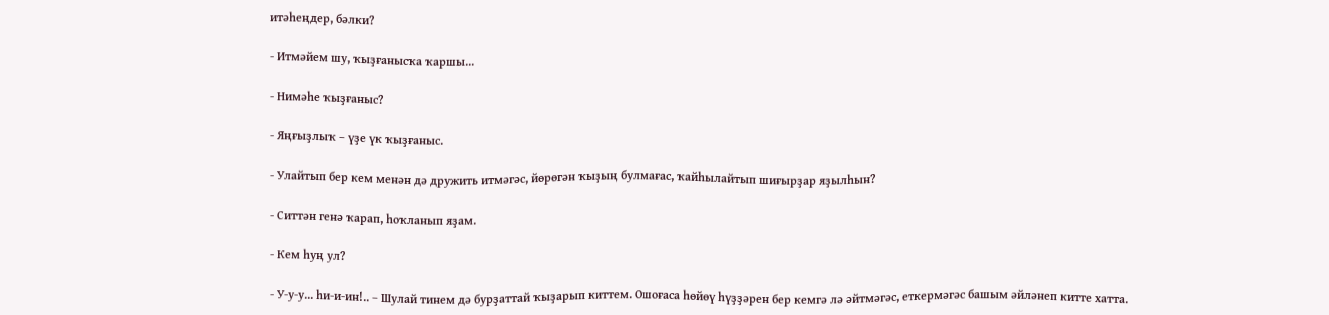итәһеңдер, бәлки?

- Итмәйем шу, ҡыҙғанысҡа ҡаршы...

- Нимәһе ҡыҙғаныс?

- Яңғыҙлыҡ – үҙе үк ҡыҙғаныс.

- Улайтып бер кем менән дә дружить итмәгәс, йөрөгән ҡыҙың булмағас, ҡайһылайтып шиғырҙар яҙылһын?

- Ситтән генә ҡарап, һоҡланып яҙам.

- Кем һуң ул?

- У-у-у... һи-и-ин!.. – Шулай тинем дә бурҙаттай ҡыҙарып киттем. Ошоғаса һөйөү һүҙҙәрен бер кемгә лә әйтмәгәс, еткермәгәс башым әйләнеп китте хатта.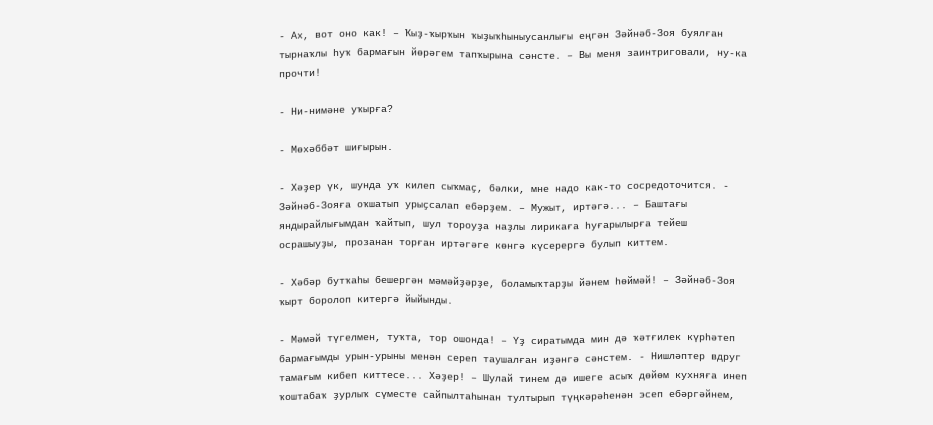- Ах, вот оно как! – Ҡыҙ-ҡырҡын ҡыҙыҡһыныусанлығы еңгән Зәйнәб-Зоя буялған тырнаҡлы һуҡ бармағын йөрәгем тапҡырына сәнсте. – Вы меня заинтриговали, ну-ка прочти!

- Ни-нимәне уҡырға?

- Мөхәббәт шиғырын.

- Хәҙер үк, шунда уҡ килеп сыҡмаҫ, бәлки, мне надо как-то сосредоточится. - Зәйнәб-Зояға оҡшатып урыҫсалап ебәрҙем. – Мужыт, иртәгә... – Баштағы яндырайлығымдан ҡайтып, шул тороуҙа наҙлы лирикаға һуғарылырға тейеш осрашыуҙы, прозанан торған иртәгәге көнгә күсерергә булып киттем.

- Хәбәр бутҡаһы бешергән мәмәйҙәрҙе, боламыҡтарҙы йәнем һөймәй! – Зәйнәб-Зоя ҡырт боролоп китергә йыйынды.

- Мәмәй түгелмен, туҡта, тор ошонда! – Үҙ сиратымда мин дә ҡәтғилек күрһәтеп бармағымды урын-урыны менән сереп таушалған иҙәнгә сәнстем. - Нишләптер вдруг тамағым кибеп киттесе... Хәҙер! – Шулай тинем дә ишеге асыҡ дөйөм кухняға инеп ҡоштабаҡ ҙурлыҡ сүместе сайпылтаһынан тултырып түңкәрәһенән эсеп ебәргәйнем,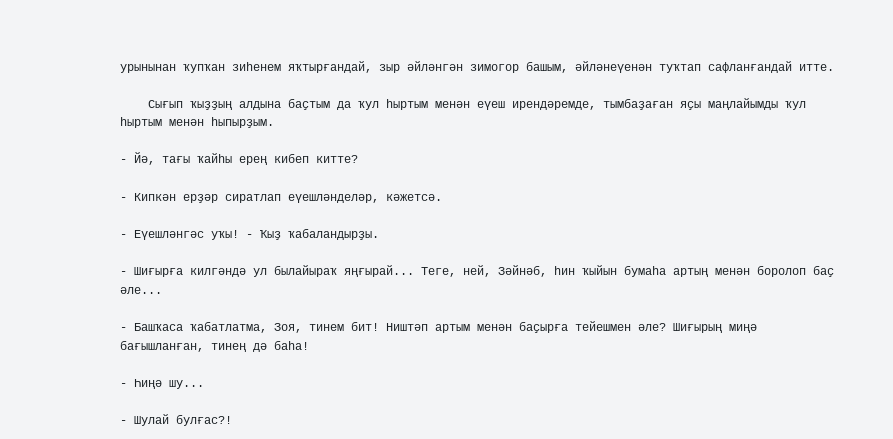урынынан ҡупҡан зиһенем яҡтырғандай, зыр әйләнгән зимогор башым, әйләнеүенән туҡтап сафланғандай итте.

    Сығып ҡыҙҙың алдына баҫтым да ҡул һыртым менән еүеш ирендәремде, тымбаҙаған яҫы маңлайымды ҡул һыртым менән һыпырҙым.

- Йә, тағы ҡайһы ерең кибеп китте?

- Кипкән ерҙәр сиратлап еүешләнделәр, кәжетсә.

- Еүешләнгәс уҡы! - Ҡыҙ ҡабаландырҙы.

- Шиғырға килгәндә ул былайыраҡ яңғырай... Теге, ней, Зәйнәб, һин ҡыйын бумаһа артың менән боролоп баҫ әле...

- Башҡаса ҡабатлатма, Зоя, тинем бит! Ништәп артым менән баҫырға тейешмен әле? Шиғырың миңә бағышланған, тинең дә баһа!

- Һиңә шу...

- Шулай булғас?!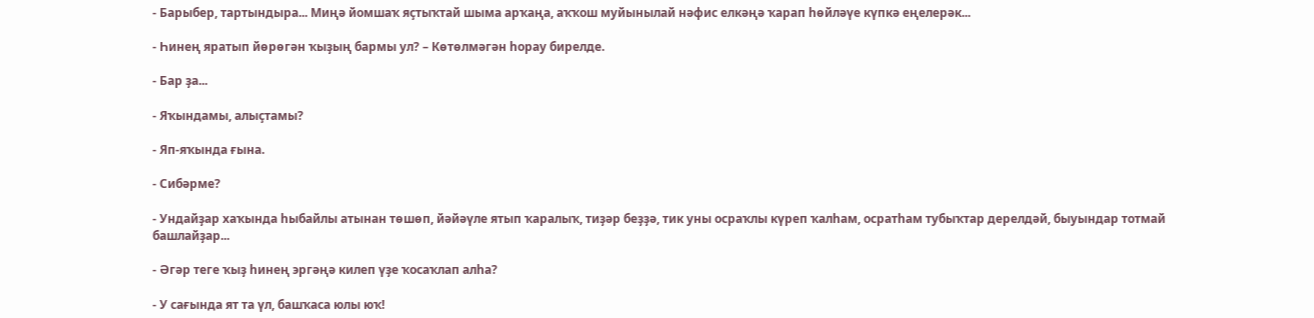- Барыбер, тартындыра... Миңә йомшаҡ яҫтыҡтай шыма арҡаңа, аҡҡош муйынылай нәфис елкәңә ҡарап һөйләүе күпкә еңелерәк...

- Һинең яратып йөрөгән ҡыҙың бармы ул? – Көтөлмәгән һорау бирелде.

- Бар ҙа...

- Яҡындамы, алыҫтамы?

- Яп-яҡында ғына.

- Сибәрме?

- Ундайҙар хаҡында һыбайлы атынан төшөп, йәйәүле ятып ҡаралыҡ, тиҙәр беҙҙә, тик уны осраҡлы күреп ҡалһам, осратһам тубыҡтар дерелдәй, быуындар тотмай башлайҙар...

- Әгәр теге ҡыҙ һинең эргәңә килеп үҙе ҡосаҡлап алһа?

- У сағында ят та үл, башҡаса юлы юҡ!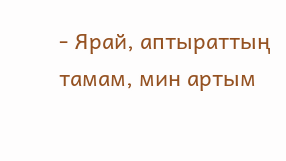- Ярай, аптыраттың тамам, мин артым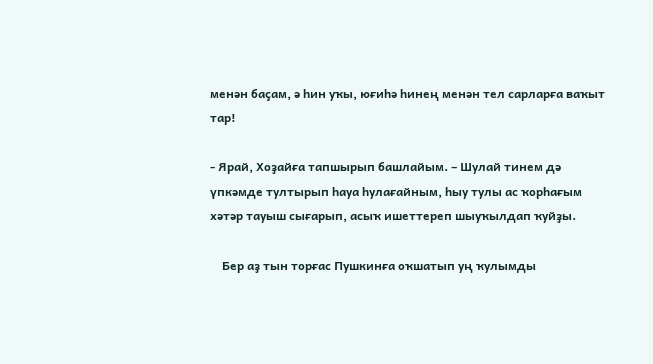менән баҫам, ә һин уҡы, юғиһә һинең менән тел сарларға ваҡыт тар!

- Ярай, Хоҙайға тапшырып башлайым. – Шулай тинем дә үпкәмде тултырып һауа һулағайным, һыу тулы ас ҡорһағым хәтәр тауыш сығарып, асыҡ ишеттереп шыуҡылдап ҡуйҙы.

    Бер аҙ тын торғас Пушкинға оҡшатып уң ҡулымды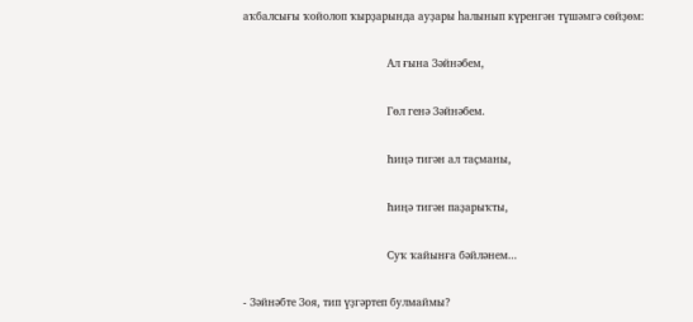аҡбалсығы ҡойолоп ҡырҙарында ауҙары һалынып күренгән түшәмгә сөйҙөм:

                                                Ал ғына Зәйнәбем,

                                                Гөл генә Зәйнәбем.

                                                Һиңә тигән ал таҫманы,

                                                Һиңә тигән паҙарыҡты,

                                                Суҡ ҡайынға бәйләнем...

- Зәйнәбте Зоя, тип үҙгәртеп булмаймы?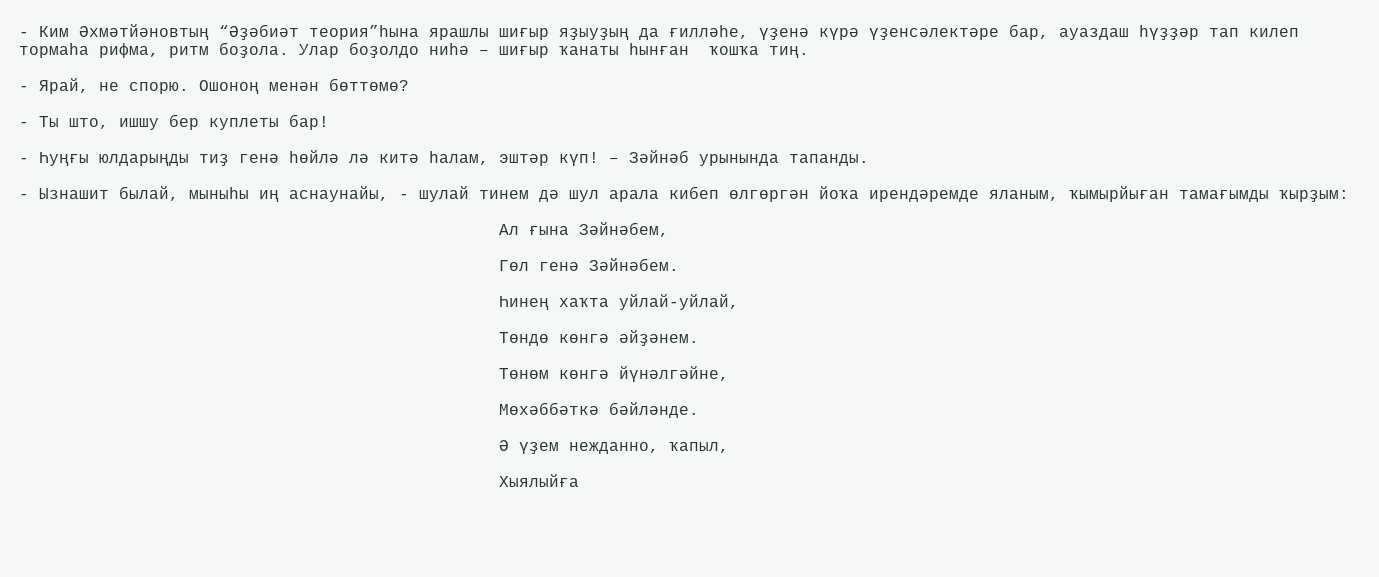- Ким Әхмәтйәновтың “Әҙәбиәт теория”һына ярашлы шиғыр яҙыуҙың да ғилләһе, үҙенә күрә үҙенсәлектәре бар, ауаздаш һүҙҙәр тап килеп тормаһа рифма, ритм боҙола. Улар боҙолдо ниһә – шиғыр ҡанаты һынған  ҡошҡа тиң.

- Ярай, не спорю. Ошоноң менән бөттөмө?

- Ты што, ишшу бер куплеты бар!

- Һуңғы юлдарыңды тиҙ генә һөйлә лә китә һалам, эштәр күп! – Зәйнәб урынында тапанды.

- Ызнашит былай, мыныһы иң аснаунайы, - шулай тинем дә шул арала кибеп өлгөргән йоҡа ирендәремде яланым, ҡымырйыған тамағымды ҡырҙым:

                                                Ал ғына Зәйнәбем,

                                                Гөл генә Зәйнәбем.

                                                Һинең хаҡта уйлай-уйлай,

                                                Төндө көнгә әйҙәнем.

                                                Төнөм көнгә йүнәлгәйне,

                                                Мөхәббәткә бәйләнде.

                                                Ә үҙем нежданно, ҡапыл,

                                                Хыялыйға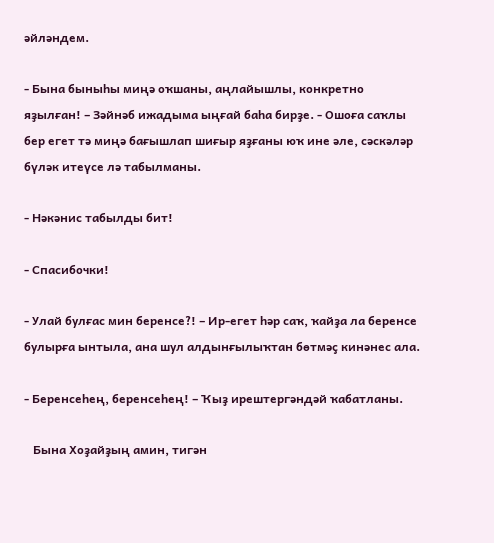әйләндем.

- Бына быныһы миңә оҡшаны, аңлайышлы, конкретно яҙылған! – Зәйнәб ижадыма ыңғай баһа бирҙе. - Ошоға саҡлы бер егет тә миңә бағышлап шиғыр яҙғаны юҡ ине әле, сәскәләр бүләк итеүсе лә табылманы.

- Нәкәнис табылды бит!

- Спасибочки!

- Улай булғас мин беренсе?! – Ир-егет һәр саҡ, ҡайҙа ла беренсе булырға ынтыла, ана шул алдынғылыҡтан бөтмәҫ кинәнес ала.

- Беренсеһең, беренсеһең! – Ҡыҙ ирештергәндәй ҡабатланы.

   Бына Хоҙайҙың амин, тигән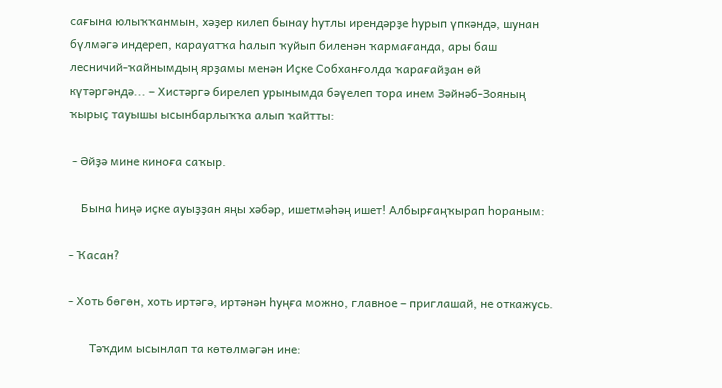сағына юлыҡҡанмын, хәҙер килеп бынау һутлы ирендәрҙе һурып үпкәндә, шунан бүлмәгә индереп, карауатҡа һалып ҡуйып биленән ҡармағанда, ары баш лесничий-ҡайнымдың ярҙамы менән Иҫке Собханғолда ҡарағайҙан өй күтәргәндә... – Хистәргә бирелеп урынымда бәүелеп тора инем Зәйнәб-Зояның ҡырыҫ тауышы ысынбарлыҡҡа алып ҡайтты:

 - Әйҙә мине киноға саҡыр.

    Бына һиңә иҫке ауыҙҙан яңы хәбәр, ишетмәһәң ишет! Албырғаңҡырап һораным:

- Ҡасан?

- Хоть бөгөн, хоть иртәгә, иртәнән һуңға можно, главное – приглашай, не откажусь.

       Тәҡдим ысынлап та көтөлмәгән ине: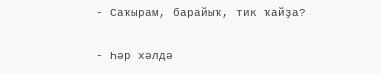- Саҡырам, барайыҡ, тик ҡайҙа?

- Һәр хәлдә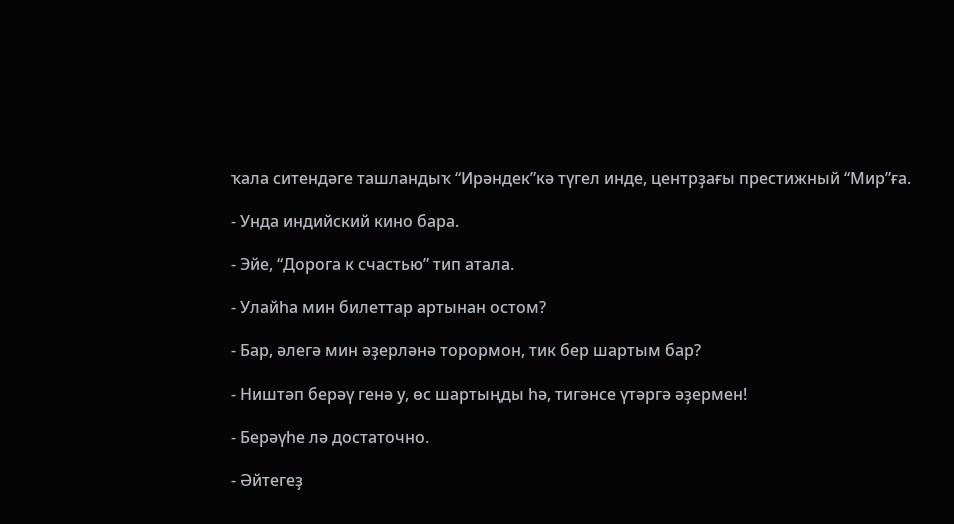ҡала ситендәге ташландыҡ “Ирәндек”кә түгел инде, центрҙағы престижный “Мир”ға.

- Унда индийский кино бара.

- Эйе, “Дорога к счастью” тип атала.

- Улайһа мин билеттар артынан остом?

- Бар, әлегә мин әҙерләнә торормон, тик бер шартым бар?

- Ништәп берәү генә у, өс шартыңды һә, тигәнсе үтәргә әҙермен!

- Берәүһе лә достаточно.

- Әйтегеҙ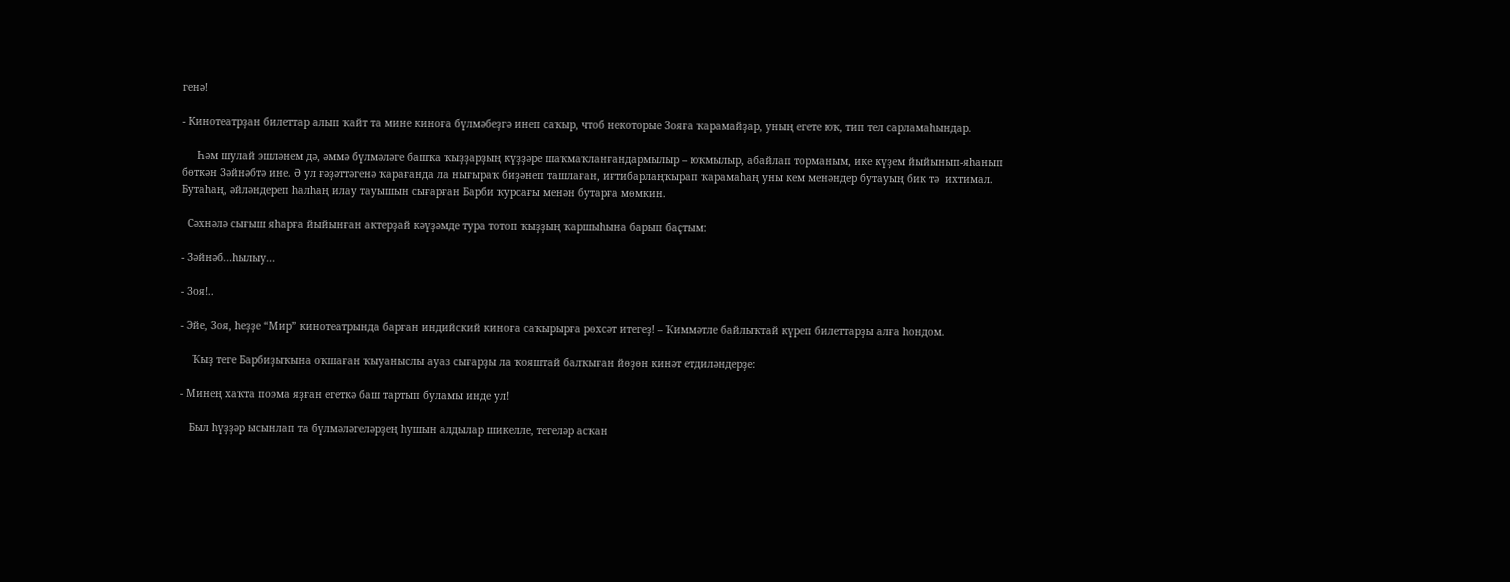генә!

- Кинотеатрҙан билеттар алып ҡайт та мине киноға бүлмәбеҙгә инеп саҡыр, чтоб некоторые Зояға ҡарамайҙар, уның егете юҡ, тип тел сарламаһындар.

     Һәм шулай эшләнем дә, әммә бүлмәләге башҡа ҡыҙҙарҙың күҙҙәре шаҡмаҡланғандармылыр – юҡмылыр, абайлап торманым, ике күҙем йыйынып-яһанып бөткән Зәйнәбтә ине. Ә ул ғәҙәттәгенә ҡарағанда ла нығыраҡ биҙәнеп ташлаған, иғтибарлаңҡырап ҡарамаһаң уны кем менәндер бутауың бик тә  ихтимал. Бутаһаң, әйләндереп һалһаң илау тауышын сығарған Барби ҡурсағы менән бутарға мөмкин.

  Сәхнәлә сығыш яһарға йыйынған актерҙай кәүҙәмде тура тотоп ҡыҙҙың ҡаршыһына барып баҫтым:

- Зәйнәб...һылыу...

- Зоя!..

- Эйе, Зоя, һеҙҙе “Мир” кинотеатрында барған индийский киноға саҡырырға рөхсәт итегеҙ! – Ҡиммәтле байлыҡтай күреп билеттарҙы алға һондом.

    Ҡыҙ теге Барбиҙыҡына оҡшаған ҡыуаныслы ауаз сығарҙы ла ҡояштай балҡыған йөҙөн кинәт етдиләндерҙе:

- Минең хаҡта поэма яҙған егеткә баш тартып буламы инде ул!

   Был һүҙҙәр ысынлап та бүлмәләгеләрҙең һушын алдылар шикелле, тегеләр асҡан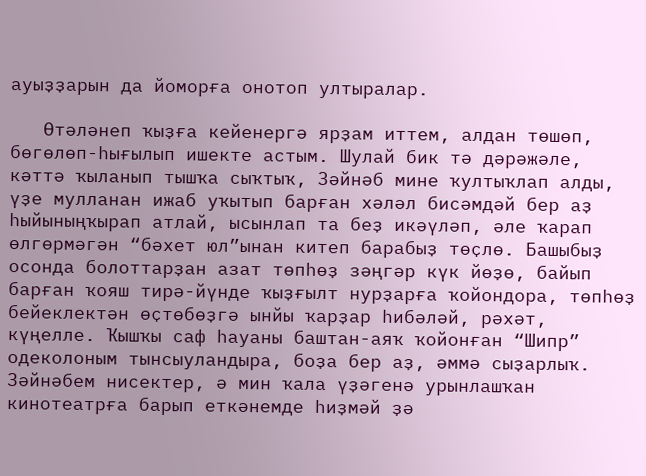ауыҙҙарын да йоморға онотоп ултыралар.

   Өтәләнеп ҡыҙға кейенергә ярҙам иттем, алдан төшөп, бөгөлөп-һығылып ишекте астым. Шулай бик тә дәрәжәле, кәттә ҡыланып тышҡа сыҡтыҡ, Зәйнәб мине ҡултыҡлап алды, үҙе мулланан ижаб уҡытып барған хәләл бисәмдәй бер аҙ һыйыныңҡырап атлай, ысынлап та беҙ икәүләп, әле ҡарап өлгөрмәгән “бәхет юл”ынан китеп барабыҙ төҫлө. Башыбыҙ осонда болоттарҙан азат төпһөҙ зәңгәр күк йөҙө, байып барған ҡояш тирә-йүнде ҡыҙғылт нурҙарға ҡойондора, төпһөҙ бейеклектән өҫтөбөҙгә ынйы ҡарҙар һибәләй, рәхәт, күңелле. Ҡышҡы саф һауаны баштан-аяҡ ҡойонған “Шипр” одеколоным тынсыуландыра, боҙа бер аҙ, әммә сыҙарлыҡ. Зәйнәбем нисектер, ә мин ҡала үҙәгенә урынлашҡан кинотеатрға барып еткәнемде һиҙмәй ҙә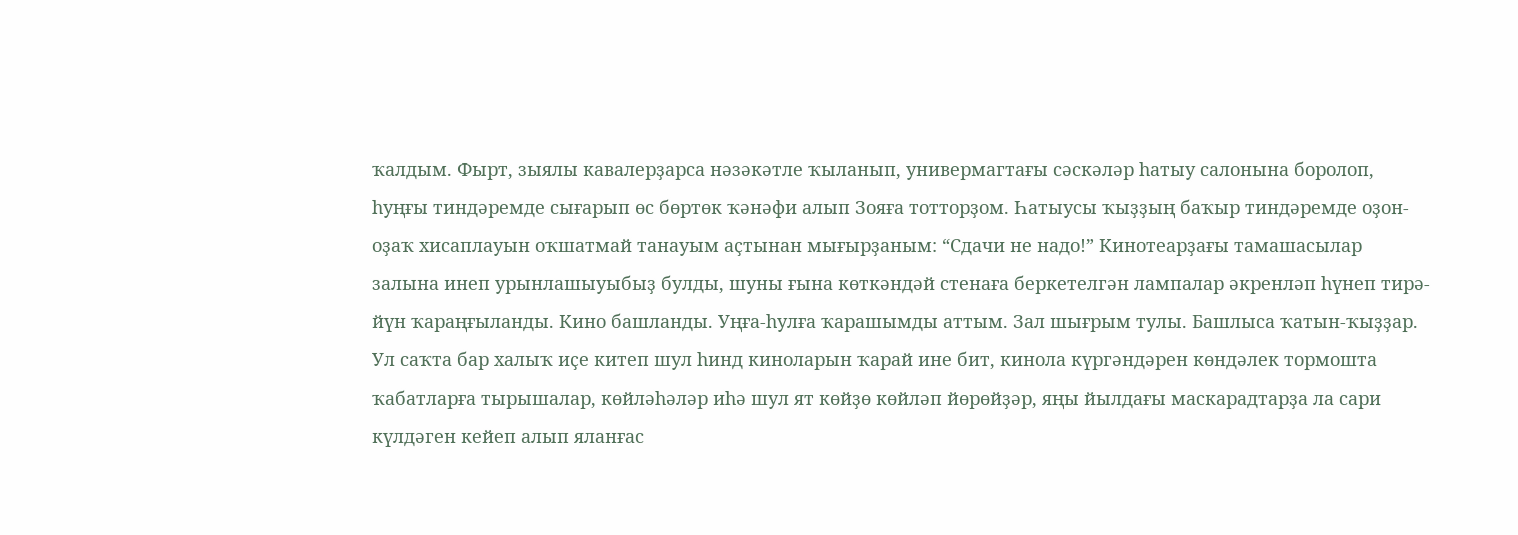ҡалдым. Фырт, зыялы кавалерҙарса нәзәкәтле ҡыланып, универмагтағы сәскәләр һатыу салонына боролоп, һуңғы тиндәремде сығарып өс бөртөк ҡәнәфи алып Зояға тотторҙом. Һатыусы ҡыҙҙың баҡыр тиндәремде оҙон-оҙаҡ хисаплауын оҡшатмай танауым аҫтынан мығырҙаным: “Сдачи не надо!” Кинотеарҙағы тамашасылар залына инеп урынлашыуыбыҙ булды, шуны ғына көткәндәй стенаға беркетелгән лампалар әкренләп һүнеп тирә-йүн ҡараңғыланды. Кино башланды. Уңға-һулға ҡарашымды аттым. Зал шығрым тулы. Башлыса ҡатын-ҡыҙҙар. Ул саҡта бар халыҡ иҫе китеп шул һинд киноларын ҡарай ине бит, кинола күргәндәрен көндәлек тормошта ҡабатларға тырышалар, көйләһәләр иһә шул ят көйҙө көйләп йөрөйҙәр, яңы йылдағы маскарадтарҙа ла сари күлдәген кейеп алып яланғас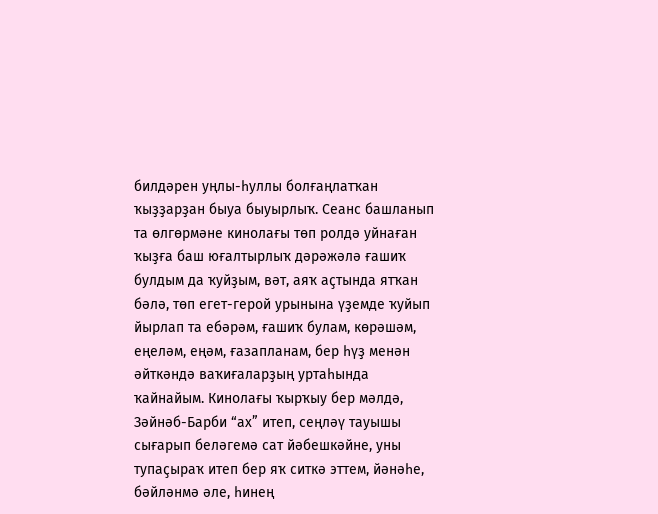билдәрен уңлы-һуллы болғаңлатҡан ҡыҙҙарҙан быуа быуырлыҡ. Сеанс башланып та өлгөрмәне кинолағы төп ролдә уйнаған ҡыҙға баш юғалтырлыҡ дәрәжәлә ғашиҡ булдым да ҡуйҙым, вәт, аяҡ аҫтында ятҡан бәлә, төп егет-герой урынына үҙемде ҡуйып йырлап та ебәрәм, ғашиҡ булам, көрәшәм, еңеләм, еңәм, ғазапланам, бер һүҙ менән әйткәндә ваҡиғаларҙың уртаһында ҡайнайым. Кинолағы ҡырҡыу бер мәлдә, Зәйнәб-Барби “ах” итеп, сеңләү тауышы сығарып беләгемә сат йәбешкәйне, уны тупаҫыраҡ итеп бер яҡ ситкә эттем, йәнәһе, бәйләнмә әле, һинең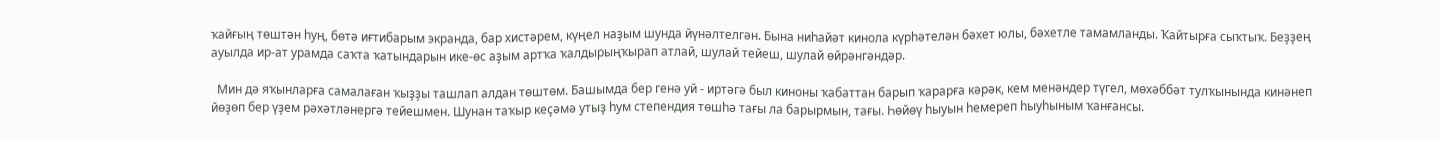ҡайғың төштән һуң, бөтә иғтибарым экранда, бар хистәрем, күңел наҙым шунда йүнәлтелгән. Бына ниһайәт кинола күрһәтелән бәхет юлы, бәхетле тамамланды. Ҡайтырға сыҡтыҡ. Беҙҙең ауылда ир-ат урамда саҡта ҡатындарын ике-өс аҙым артҡа ҡалдырыңҡырап атлай, шулай тейеш, шулай өйрәнгәндәр.

  Мин дә яҡынларға самалаған ҡыҙҙы ташлап алдан төштөм. Башымда бер генә уй - иртәгә был киноны ҡабаттан барып ҡарарға кәрәк, кем менәндер түгел, мөхәббәт тулҡынында кинәнеп йөҙөп бер үҙем рәхәтләнергә тейешмен. Шунан таҡыр кеҫәмә утыҙ һум степендия төшһә тағы ла барырмын, тағы. Һөйөү һыуын һемереп һыуһыным ҡанғансы.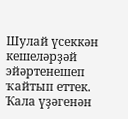Шулай үсеккән кешеләрҙәй эйәртенешеп ҡайтып еттек. Ҡала үҙәгенән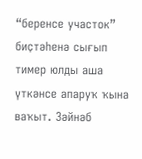“беренсе участок” биҫтәһенә сығып тимер юлды аша үткәнсе апаруҡ ҡына ваҡыт. Зәйнәб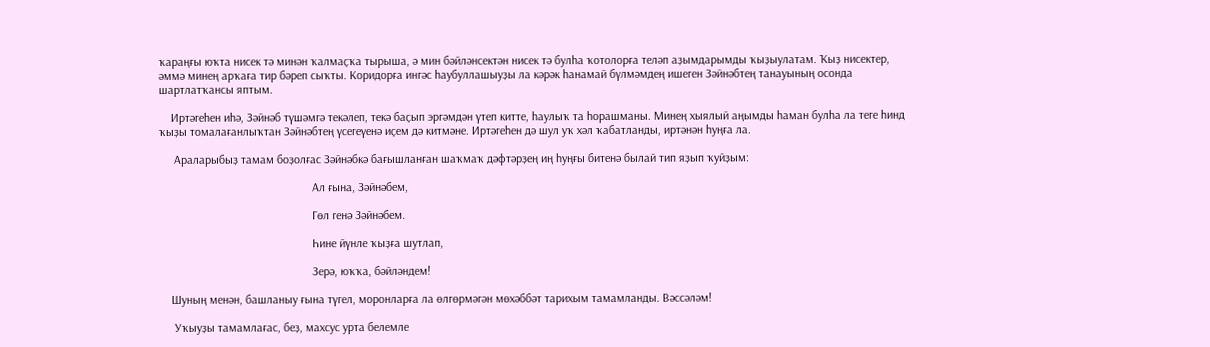ҡараңғы юҡта нисек тә минән ҡалмаҫҡа тырыша, ә мин бәйләнсектән нисек тә булһа ҡотолорға теләп аҙымдарымды ҡыҙыулатам. Ҡыҙ нисектер, әммә минең арҡаға тир бәреп сыҡты. Коридорға ингәс һаубуллашыуҙы ла кәрәк һанамай бүлмәмдең ишеген Зәйнәбтең танауының осонда шартлатҡансы яптым.

    Иртәгеһен иһә, Зәйнәб түшәмгә текәлеп, текә баҫып эргәмдән үтеп китте, һаулыҡ та һорашманы. Минең хыялый аңымды һаман булһа ла теге һинд ҡыҙы томалағанлыҡтан Зәйнәбтең үсегеүенә иҫем дә китмәне. Иртәгеһен дә шул уҡ хәл ҡабатланды, иртәнән һуңға ла.

     Араларыбыҙ тамам боҙолғас Зәйнәбкә бағышланған шаҡмаҡ дәфтәрҙең иң һуңғы битенә былай тип яҙып ҡуйҙым:

                                                   Ал ғына, Зәйнәбем,

                                                   Гөл генә Зәйнәбем.

                                                   Һине йүнле ҡыҙға шутлап,

                                                   Зерә, юҡҡа, бәйләндем!

    Шуның менән, башланыу ғына түгел, моронларға ла өлгөрмәгән мөхәббәт тарихым тамамланды. Вәссәләм!

     Уҡыуҙы тамамлағас, беҙ, махсус урта белемле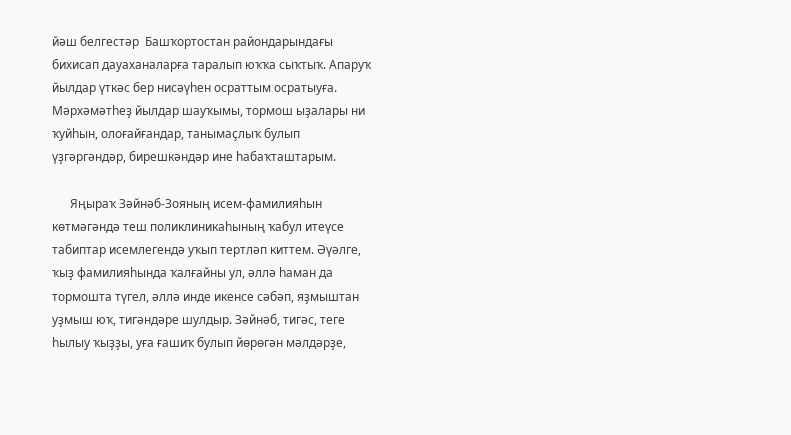йәш белгестәр  Башҡортостан райондарындағы бихисап дауаханаларға таралып юҡҡа сыҡтыҡ. Апаруҡ йылдар үткәс бер нисәүһен осраттым осратыуға. Мәрхәмәтһеҙ йылдар шауҡымы, тормош ыҙалары ни ҡуйһын, олоғайғандар, танымаҫлыҡ булып үҙгәргәндәр, бирешкәндәр ине һабаҡташтарым.

      Яңыраҡ Зәйнәб-Зояның исем-фамилияһын көтмәгәндә теш поликлиникаһының ҡабул итеүсе табиптар исемлегендә уҡып тертләп киттем. Әүәлге, ҡыҙ фамилияһында ҡалғайны ул, әллә һаман да тормошта түгел, әллә инде икенсе сәбәп, яҙмыштан уҙмыш юҡ, тигәндәре шулдыр. Зәйнәб, тигәс, теге һылыу ҡыҙҙы, уға ғашиҡ булып йөрөгән мәлдәрҙе,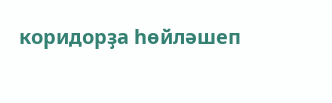коридорҙа һөйләшеп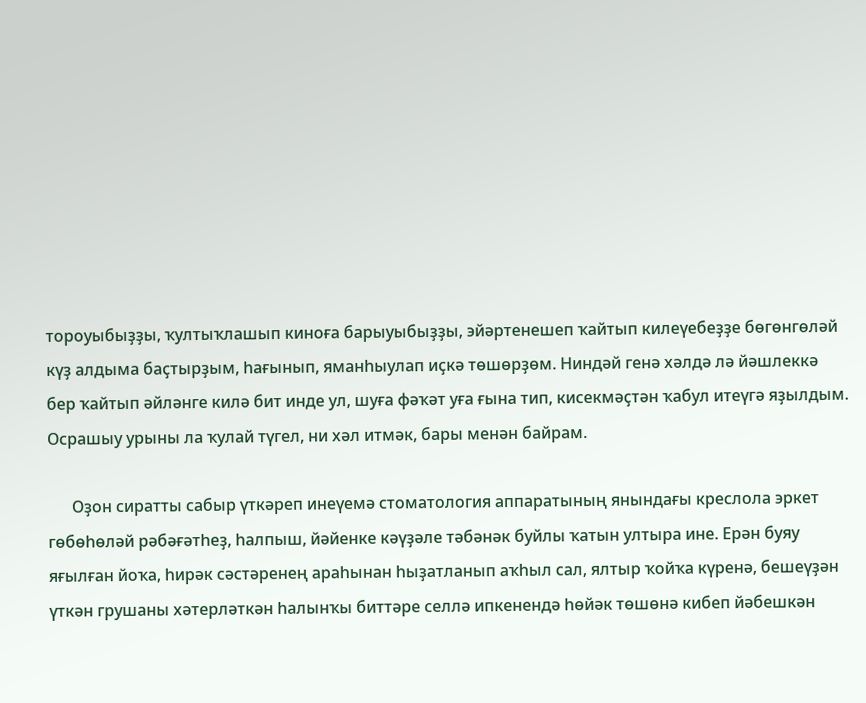тороуыбыҙҙы, ҡултыҡлашып киноға барыуыбыҙҙы, эйәртенешеп ҡайтып килеүебеҙҙе бөгөнгөләй күҙ алдыма баҫтырҙым, һағынып, яманһыулап иҫкә төшөрҙөм. Ниндәй генә хәлдә лә йәшлеккә бер ҡайтып әйләнге килә бит инде ул, шуға фәҡәт уға ғына тип, кисекмәҫтән ҡабул итеүгә яҙылдым. Осрашыу урыны ла ҡулай түгел, ни хәл итмәк, бары менән байрам.

      Оҙон сиратты сабыр үткәреп инеүемә стоматология аппаратының янындағы креслола эркет гөбөһөләй рәбәғәтһеҙ, һалпыш, йәйенке кәүҙәле тәбәнәк буйлы ҡатын ултыра ине. Ерән буяу яғылған йоҡа, һирәк сәстәренең араһынан һыҙатланып аҡһыл сал, ялтыр ҡойҡа күренә, бешеүҙән үткән грушаны хәтерләткән һалынҡы биттәре селлә ипкенендә һөйәк төшөнә кибеп йәбешкән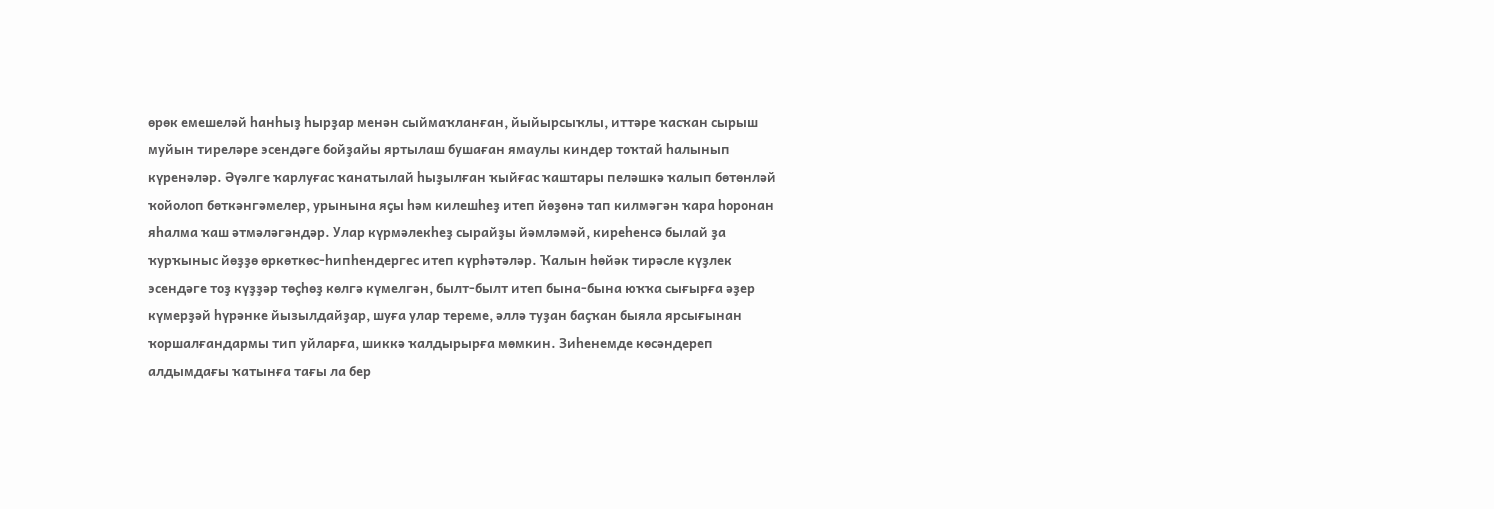өрөк емешеләй һанһыҙ һырҙар менән сыймаҡланған, йыйырсыҡлы, иттәре ҡасҡан сырыш муйын тиреләре эсендәге бойҙайы яртылаш бушаған ямаулы киндер тоҡтай һалынып күренәләр. Әүәлге ҡарлуғас ҡанатылай һыҙылған ҡыйғас ҡаштары пеләшкә ҡалып бөтөнләй ҡойолоп бөткәнгәмелер, урынына яҫы һәм килешһеҙ итеп йөҙөнә тап килмәгән ҡара һоронан яһалма ҡаш әтмәләгәндәр. Улар күрмәлекһеҙ сырайҙы йәмләмәй, киреһенсә былай ҙа ҡурҡыныс йөҙҙө өркөткөс-һипһендергес итеп күрһәтәләр. Ҡалын һөйәк тирәсле күҙлек эсендәге тоҙ күҙҙәр төҫһөҙ көлгә күмелгән, былт-былт итеп бына-бына юҡҡа сығырға әҙер күмерҙәй һүрәнке йызылдайҙар, шуға улар тереме, әллә туҙан баҫҡан быяла ярсығынан ҡоршалғандармы тип уйларға, шиккә ҡалдырырға мөмкин. Зиһенемде көсәндереп алдымдағы ҡатынға тағы ла бер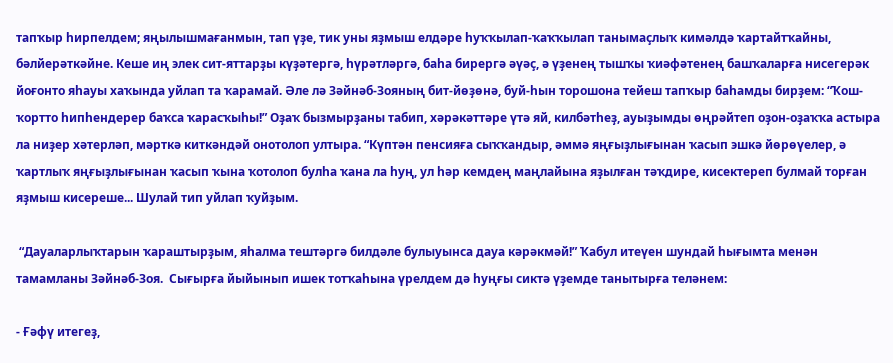тапҡыр һирпелдем; яңылышмағанмын, тап үҙе, тик уны яҙмыш елдәре һуҡҡылап-ҡаҡҡылап танымаҫлыҡ кимәлдә ҡартайтҡайны, бәлйерәткәйне. Кеше иң элек сит-яттарҙы күҙәтергә, һүрәтләргә, баһа бирергә әүәҫ, ә үҙенең тышҡы ҡиәфәтенең башҡаларға нисегерәк йоғонто яһауы хаҡында уйлап та ҡарамай. Әле лә Зәйнәб-Зояның бит-йөҙөнә, буй-һын торошона тейеш тапҡыр баһамды бирҙем: “Ҡош-ҡортто һипһендерер баҡса ҡарасҡыһы!” Оҙаҡ бызмырҙаны табип, хәрәкәттәре үтә яй, килбәтһеҙ, ауыҙымды өңрәйтеп оҙон-оҙаҡҡа астыра ла ниҙер хәтерләп, мәрткә киткәндәй онотолоп ултыра. “Күптән пенсияға сыҡҡандыр, әммә яңғыҙлығынан ҡасып эшкә йөрөүелер, ә ҡартлыҡ яңғыҙлығынан ҡасып ҡына ҡотолоп булһа ҡана ла һуң, ул һәр кемдең маңлайына яҙылған тәҡдире, кисектереп булмай торған яҙмыш кисереше... Шулай тип уйлап ҡуйҙым.

 “Дауаларлыҡтарын ҡараштырҙым, яһалма тештәргә билдәле булыуынса дауа кәрәкмәй!” Ҡабул итеүен шундай һығымта менән тамамланы Зәйнәб-Зоя.  Сығырға йыйынып ишек тотҡаһына үрелдем дә һуңғы сиктә үҙемде танытырға теләнем:

- Ғәфү итегеҙ,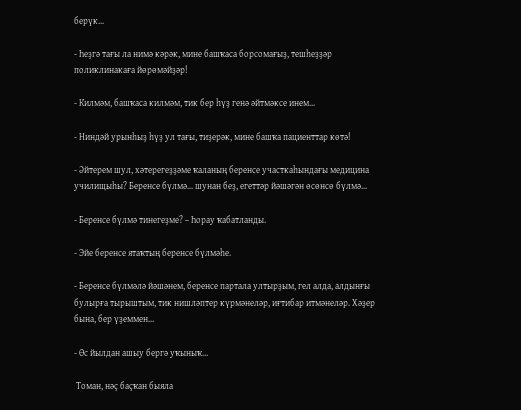берүк...

- Һеҙгә тағы ла нимә кәрәк, мине башҡаса борсомағыҙ, тешһеҙҙәр поликлинакаға йөрөмәйҙәр!

- Килмәм, башҡаса килмәм, тик бер һүҙ генә әйтмәксе инем...

- Ниндәй урынһыҙ һүҙ ул тағы, тиҙерәк, мине башҡа пациенттар көтә!

- Әйтерем шул, хәтерегеҙҙәме ҡаланың беренсе участкаһындағы медицина училищыһы? Беренсе бүлмә... шунан беҙ, егеттәр йәшәгән өсөнсө бүлмә...

- Беренсе бүлмә тинегеҙме? – Һорау ҡабатланды.

- Эйе беренсе ятаҡтың беренсе бүлмәһе.

- Беренсе бүлмәлә йәшәнем, беренсе партала ултырҙым, гел алда, алдынғы булырға тырыштым, тик нишләптер күрмәнеләр, иғтибар итмәнеләр. Хәҙер бына, бер үҙеммен...

- Өс йылдан ашыу бергә уҡыныҡ...

 Томан, нәҫ баҫҡан быяла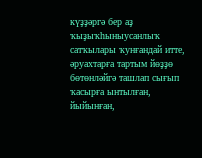күҙҙәргә бер аҙ ҡыҙыҡһыныусанлыҡ сатҡылары ҡунғандай итте, әруахтарға тартым йөҙҙө бөтөнләйгә ташлап сығып ҡасырға ынтылған, йыйынған,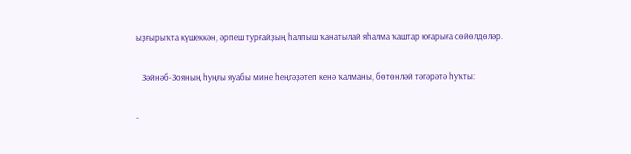ыҙғырыҡта күшеккән, әрпеш турғайҙың һалпыш ҡанатылай яһалма ҡаштар юғарыға сөйөлдөләр.

   Зәйнәб-Зояның һуңғы яуабы мине һеңгәҙәтеп кенә ҡалманы, бөтөнләй тәгәрәтә һуҡты:

-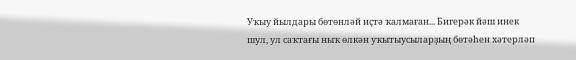Уҡыу йылдары бөтөнләй иҫтә ҡалмаған... Бигерәк йәш инек шул, ул саҡтағы ныҡ өлкән уҡытыусыларҙың бөтәһен хәтерләп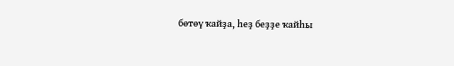бөтөү ҡайҙа, һеҙ беҙҙе ҡайһы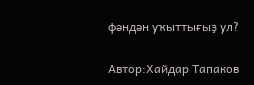фәндән уҡыттығыҙ ул?

Автор:Хайдар Тапаков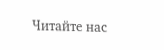Читайте нас